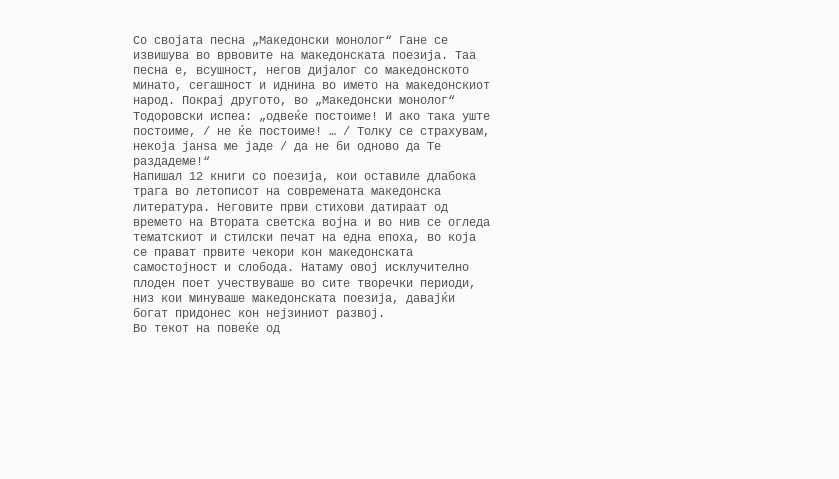Со својата песна „Македонски монолог“ Гане се извишува во врвовите на македонската поезија. Таа песна е, всушност, негов дијалог со македонското минато, сегашност и иднина во името на македонскиот народ. Покрај другото, во „Македонски монолог“ Тодоровски испеа: „одвеќе постоиме! И ако така уште постоиме, / не ќе постоиме! … / Толку се страхувам, некоја јанѕа ме јаде / да не би одново да Те раздадеме!“
Напишал 12 книги со поезија, кои оставиле длабока трага во летописот на современата македонска литература. Неговите први стихови датираат од времето на Втората светска војна и во нив се огледа тематскиот и стилски печат на една епоха, во која се прават првите чекори кон македонската самостојност и слобода. Натаму овој исклучително плоден поет учествуваше во сите творечки периоди, низ кои минуваше македонската поезија, давајќи богат придонес кон нејзиниот развој.
Во текот на повеќе од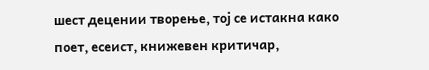шест децении творење, тој се истакна како поет, есеист, книжевен критичар,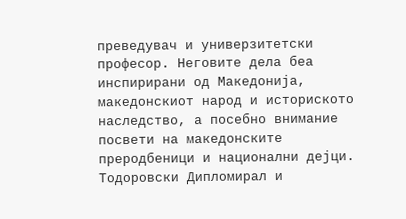преведувач и универзитетски професор. Неговите дела беа инспирирани од Македонија, македонскиот народ и историското наследство, а посебно внимание посвети на македонските преродбеници и национални дејци.
Тодоровски Дипломирал и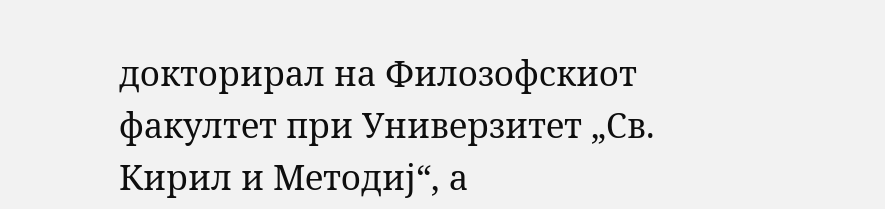докторирал на Филозофскиот факултет при Универзитет „Св. Кирил и Методиј“, а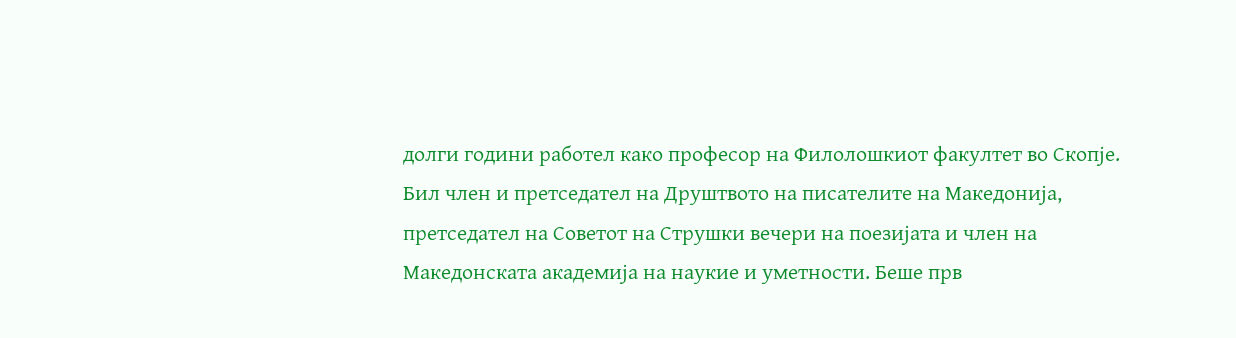долги години работел како професор на Филолошкиот факултет во Скопје. Бил член и претседател на Друштвото на писателите на Македонија, претседател на Советот на Струшки вечери на поезијата и член на Македонската академија на наукие и уметности. Беше прв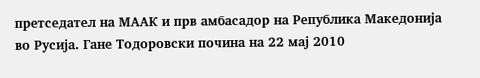претседател на МААК и прв амбасадор на Република Македонија во Русија. Гане Тодоровски почина на 22 мај 2010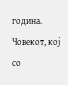година. Човекот, кој со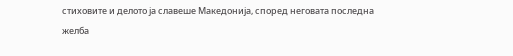стиховите и делото ја славеше Македонија, според неговата последна желба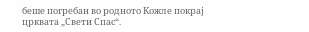беше погребан во родното Кожле покрај црквата „Свети Спас“.